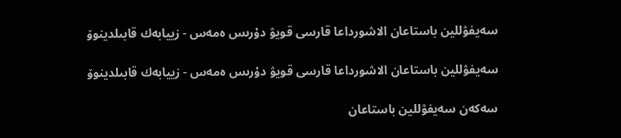سەيفۋللين باستاعان الاشورداعا قارسى قويۋ دۇرىس ەمەس - زييابەك قابىلدينوۆ

سەيفۋللين باستاعان الاشورداعا قارسى قويۋ دۇرىس ەمەس - زييابەك قابىلدينوۆ

سەكەن سەيفۋللين باستاعان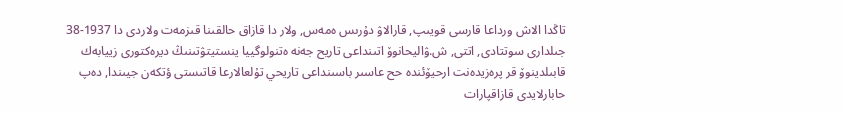تاڭدا الاش ورداعا قارسى قويىپ, قارالاۋ دۇرىس ەمەس, ولار دا قازاق حالقىنا قىزمەت ولاردى دا 1937-38 جىلدارى سوتتادى, اتتى, ش.ۋاليحانوۆ اتىنداعى تاريح جەنە ەتنولوگييا ينستيتۋتىنىڭ ديرەكتورى زييابەك قابىلدينوۆ قر پرەزيدەنت ارحيۆئندە حح عاسىر باسىنداعى تاريحي تۇلعالارعا قاتىستى ؤتكەن جيىندا, دەپ حابارلايدى قازاقپارات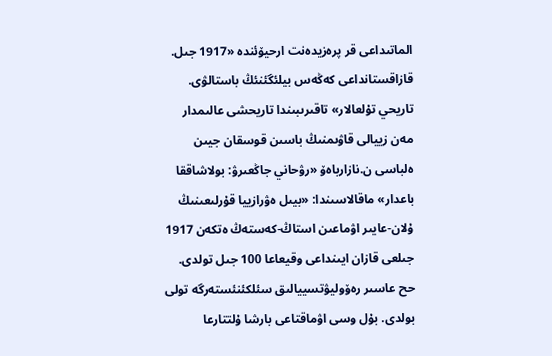الماتىداعى قر پرەزيدەنت ارحيۆئندە «1917 جىل. قازاقستانداعى كەڭەس بيلئگئنئڭ باستالۋى. تاريحي تۇلعالار» تاقىرىبىندا تاريحشى عالىمدار مەن زييالى قاۋىمنىڭ باسىن قوسقان جيىن ەلباسى ن.نازارباەۆ «رۋحاني جاڭعىرۋ: بولاشاققا باعدار» ماقالاسىندا: «بيىل ەۋرازييا قۇرلىعىنىڭ ۇلان-عايىر اۋماعىن استاڭ-كەستەڭ ەتكەن 1917 جىلعى قازان ايىنداعى وقيعاعا 100 جىل تولدى. حح عاسىر رەۆوليۋتسييالىق سئلكئنئستەرگە تولى بولدى. بۇل وسى اۋماقتاعى بارشا ۇلتتارعا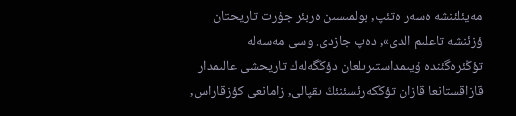مەيئلئنشە ەسەر ەتئپ, بولمىسىن ەربئر جۇرت تاريحتان ؤزئنشە تاعلىم الدى», دەپ جازدى. وسى مەسەلە تؤڭئرەگئندە ۇيىمداستىرىلعان دؤڭگەلەك تاريحشى عالىمدار قازاقستانعا قازان تؤڭكەرئسئنئڭ ىقپالى, زامانعى كؤزقاراس,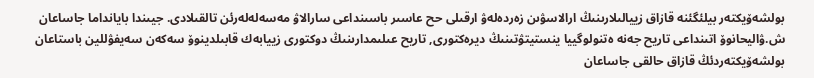بولشەۆيكتەر بيلئگئنە قازاق زييالىلارىنىڭ ارالاسۋىن زەردەلەۋ ارقىلى حح عاسىر باسىنداعى سارالاۋ مەسەلەلەرئن تالقىلادى. جيىندا بايانداما جاساعان ش.ۋاليحانوۆ اتىنداعى تاريح جەنە ەتنولوگييا ينستيتۋتىنىڭ ديرەكتورى, تاريح عىلىمدارىنىڭ دوكتورى زييابەك قابىلدينوۆ سەكەن سەيفۋللين باستاعان بولشەۆيكتەردئڭ قازاق حالقى جاساعان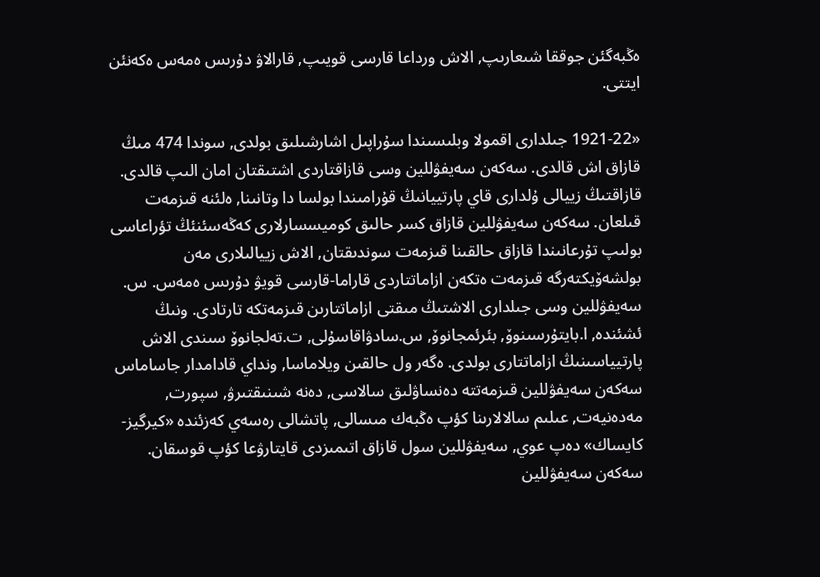ەڭبەگئن جوققا شىعارىپ, الاش ورداعا قارسى قويىپ, قارالاۋ دۇرىس ەمەس ەكەنئن ايتتى.

«1921-22 جىلدارى اقمولا وبلىسىندا سۇراپىل اشارشىلىق بولدى, سوندا 474 مىڭ قازاق اش قالدى. سەكەن سەيفۋللين وسى قازاقتاردى اشتىقتان امان الىپ قالدى. قازاقتىڭ زييالى ۇلدارى قاي پارتييانىڭ قۇرامىندا بولسا دا وتانىنا, ەلئنە قىزمەت قىلعان. سەكەن سەيفۋللين قازاق كسر حالىق كوميسسارلارى كەڭەسئنئڭ تؤراعاسى بولىپ تۇرعانىندا قازاق حالقىنا قىزمەت سوندىقتان, الاش زييالىلارى مەن بولشەۆيكتەرگە قىزمەت ەتكەن ازاماتتاردى قاراما-قارسى قويۋ دۇرىس ەمەس. س. سەيفۋللين وسى جىلدارى الاشتىڭ مىقتى ازاماتتارىن قىزمەتكە تارتادى. ونىڭ ئشئندە, ا.بايتۇرسىنوۆ, بئرئمجانوۆ, س.سادۋاقاسۇلى, ت.تەلجانوۆ سىندى الاش پارتيياسىنىڭ ازاماتتارى بولدى. ەگەر ول حالقىن ويلاماسا, ونداي قادامدار جاساماس سەكەن سەيفۋللين قىزمەتتە دەنساۋلىق سالاسى, دەنە شىنىقتىرۋ, سپورت, مەدەنيەت, عىلىم سالالارىنا كؤپ ەڭبەك مىسالى, پاتشالى رەسەي كەزئندە «كيرگيز-كايساك» دەپ عوي, سەيفۋللين سول قازاق اتىمىزدى قايتارۋعا كؤپ قوسقان. سەكەن سەيفۋللين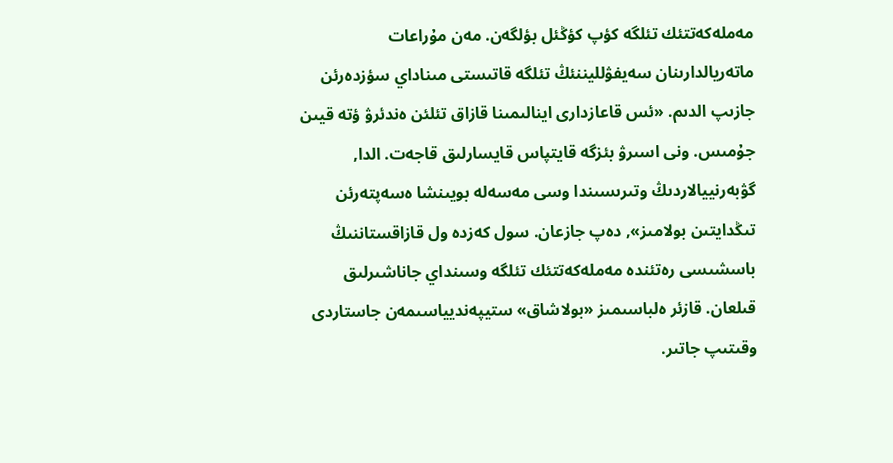مەملەكەتتئك تئلگە كؤپ كؤڭئل بؤلگەن. مەن مۇراعات ماتەريالدارىنان سەيفۋلليننئڭ تئلگە قاتىستى مىناداي سؤزدەرئن جازىپ الدىم. «ئس قاعازدارى اينالىمىنا قازاق تئلئن ەندئرۋ ؤتە قيىن جۇمىس. ونى اسىرۋ بئزگە قايتپاس قايسارلىق قاجەت. الدا, گۋبەرنييالاردىڭ وتىرىسىندا وسى مەسەلە بويىنشا ەسەپتەرئن تىڭدايتىن بولامىز», دەپ جازعان. سول كەزدە ول قازاقستاننىڭ باسشىسى رەتئندە مەملەكەتتئك تئلگە وسىنداي جاناشىرلىق قىلعان. قازئر ەلباسىمىز «بولاشاق» ستيپەنديياسىمەن جاستاردى وقىتىپ جاتىر.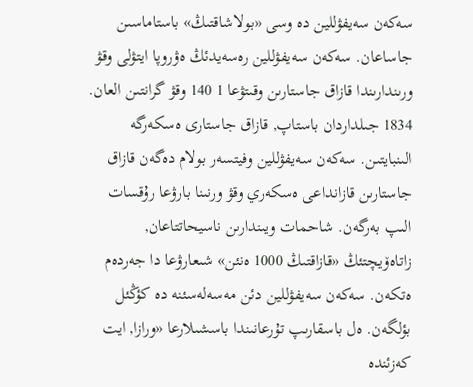سەكەن سەيفۋللين دە وسى «بولاشاقتىڭ» باستاماسىن جاساعان. سەكەن سەيفۋللين رەسەيدئڭ ەۋروپا ايتۋلى وقۋ ورىندارىندا قازاق جاستارىن وقىتۋعا 1 140 وقۋ گرانتىن العان. 1834 جىلداردان باستاپ, قازاق جاستارى ەسكەرگە الىنبايتىن. سەكەن سەيفۋللين وفيتسەر بولام دەگەن قازاق جاستارىن قازانداعى ەسكەري وقۋ ورنىنا بارۋعا رۇقسات الىپ بەرگەن. شاحمات ويىندارىن ناسيحاتتاعان, زاتاەۆيچتئڭ «قازاقتىڭ 1000 ەنئن» شىعارۋعا دا جەردەم ەتكەن. سەكەن سەيفۋللين دئن مەسەلەسئنە دە كؤڭئل بؤلگەن. ەل باسقارىپ تۇرعانىندا باسشىلارعا «ورازا, ايت كەزئندە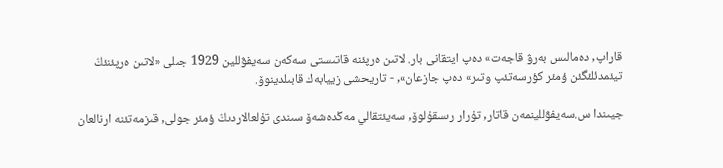قاراپ, دەمالىس بەرۋ قاجەت» دەپ ايتقانى بار. لاتىن ەرپئنە قاتىستى سەكەن سەيفۋللين 1929 جىلى «لاتىن ەرپئنئڭ تيئمدئلئگئن ؤمئر كؤرسەتئپ وتىر» دەپ جازعان», - تاريحشى زييابەك قابىلدينوۆ.

جيىندا س.سەيفۋللينمەن قاتار, تۇرار رىسقۇلوۆ, سەيئتقالي مەڭدەشەۆ سىندى تۇلعالاردىڭ ؤمئر جولى, قىزمەتئنە ارنالعان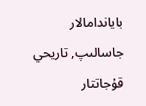باياندامالار جاسالىپ, تاريحي قۇجاتتار